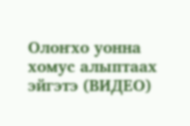Олоҥхо уонна хомус алыптаах эйгэтэ (ВИДЕО)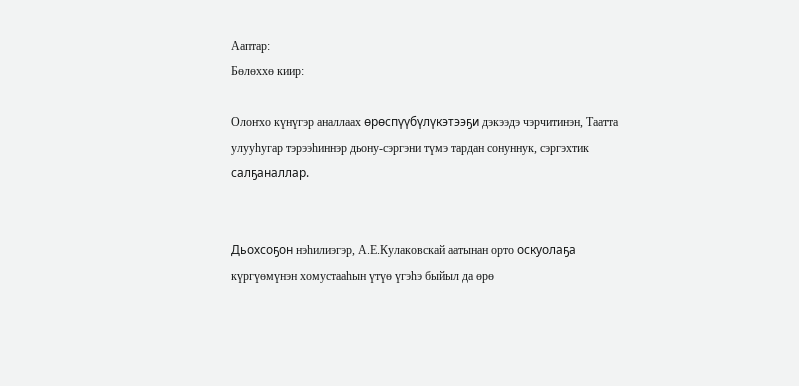Ааптар:
Бөлөххө киир:

Олоҥхо күнүгэр аналлаах өрөспүүбүлүкэтээҕи дэкээдэ чэрчитинэн, Таатта улууһугар тэрээһиннэр дьону-сэргэни түмэ тардан сонуннук, сэргэхтик салҕаналлар.


Дьохсоҕон нэһилиэгэр, А.Е.Кулаковскай аатынан орто оскуолаҕа күргүөмүнэн хомустааһын үтүө үгэһэ быйыл да өрө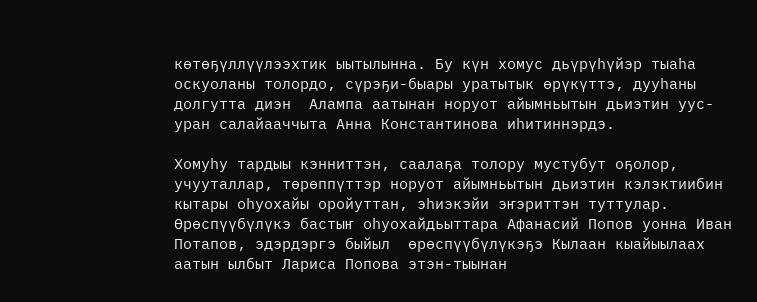көтөҕүллүүлээхтик ыытылынна. Бу күн хомус дьүрүһүйэр тыаһа  оскуоланы толордо, сүрэҕи-быары уратытык өрүкүттэ, дууһаны долгутта диэн  Алампа аатынан норуот айымньытын дьиэтин уус-уран салайааччыта Анна Константинова иһитиннэрдэ.

Хомуһу тардыы кэнниттэн, саалаҕа толору мустубут оҕолор, учууталлар, төрөппүттэр норуот айымньытын дьиэтин кэлэктиибин кытары оһуохайы оройуттан, эһиэкэйи эҥэриттэн туттулар. Өрөспүүбүлүкэ бастыҥ оһуохайдьыттара Афанасий Попов уонна Иван Потапов, эдэрдэргэ быйыл  өрөспүүбүлүкэҕэ Кылаан кыайыылаах аатын ылбыт Лариса Попова этэн-тыынан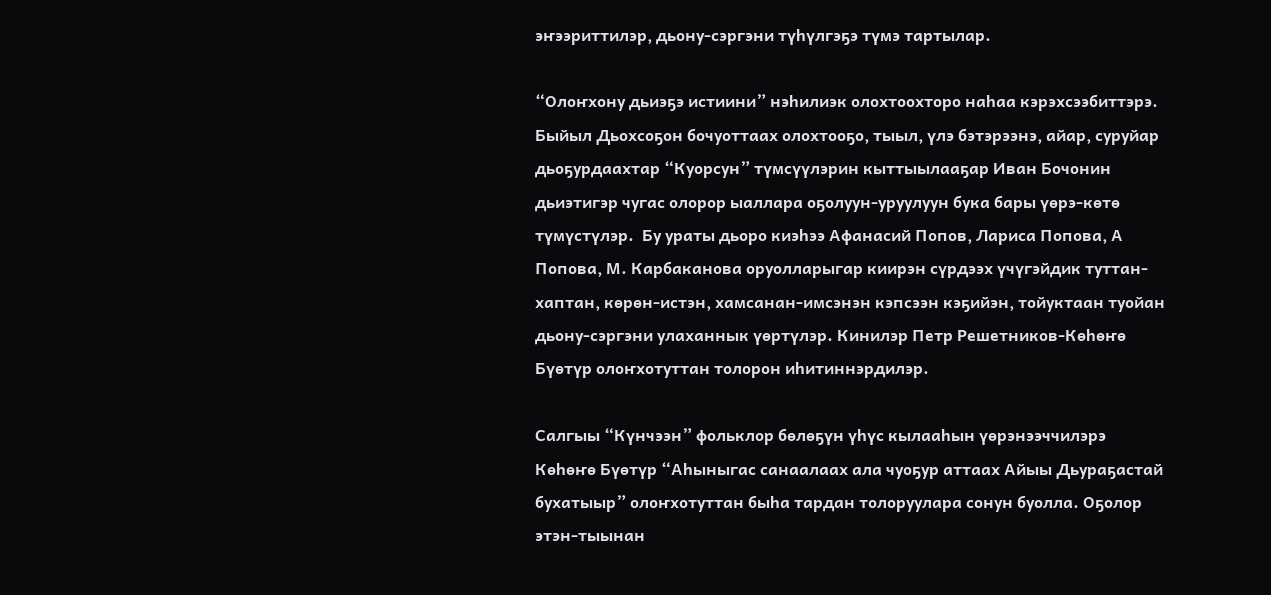эҥээриттилэр, дьону-сэргэни түһүлгэҕэ түмэ тартылар.

“Олоҥхону дьиэҕэ истиини” нэһилиэк олохтоохторо наһаа кэрэхсээбиттэрэ. Быйыл Дьохсоҕон бочуоттаах олохтооҕо, тыыл, үлэ бэтэрээнэ, айар, суруйар дьоҕурдаахтар “Куорсун” түмсүүлэрин кыттыылааҕар Иван Бочонин дьиэтигэр чугас олорор ыаллара оҕолуун-уруулуун бука бары үөрэ-көтө түмүстүлэр.  Бу ураты дьоро киэһээ Афанасий Попов, Лариса Попова, А Попова, М. Карбаканова оруолларыгар киирэн сүрдээх үчүгэйдик туттан-хаптан, көрөн-истэн, хамсанан-имсэнэн кэпсээн кэҕийэн, тойуктаан туойан дьону-сэргэни улаханнык үөртүлэр. Кинилэр Петр Решетников-Көһөҥө Бүөтүр олоҥхотуттан толорон иһитиннэрдилэр.

Салгыы “Күнчээн” фольклор бөлөҕүн үһүс кылааһын үөрэнээччилэрэ Көһөҥө Бүөтүр “Аһыныгас санаалаах ала чуоҕур аттаах Айыы Дьураҕастай бухатыыр” олоҥхотуттан быһа тардан толоруулара сонун буолла. Оҕолор этэн-тыынан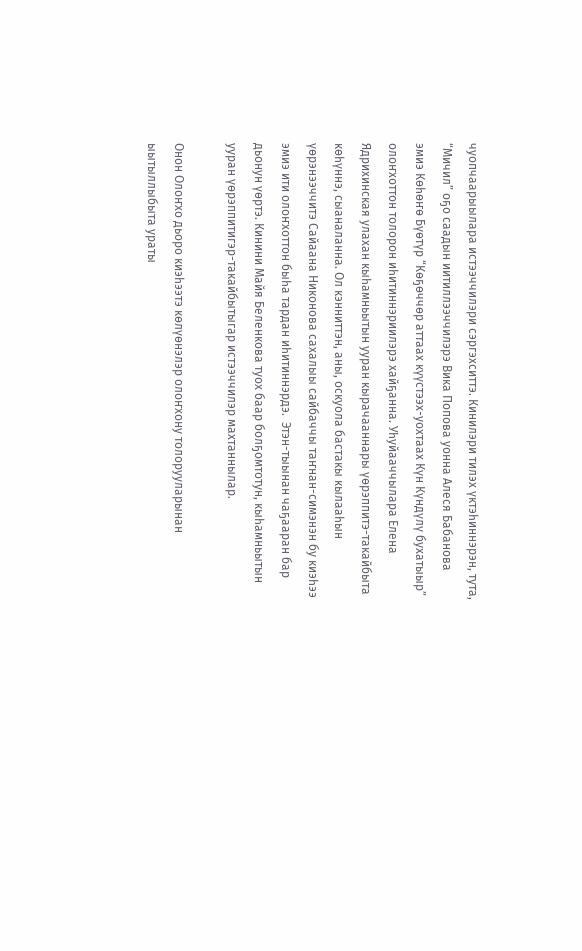чуопчаарыылара истээччилэри сэргэхситтэ. Кинилэри тилэх үктэһиннэрэн, тута, “Мичил” оҕо саадын иитиллээччилэрэ Вика Попова уонна Алеся Бабанова эмиэ Көһөҥө Бүөтүр “Көҕөччөр аттаах күүстээх-уохтаах Күн Күндүлү бухатыыр”  олоҥхоттон толорон иһитиннэриилэрэ хайҕанна. Уһуйааччылара Елена Ядрихинская улахан кыһамньытын ууран кырачааннары үөрэппитэ-такайбыта көһүннэ, сыаналанна. Ол кэнниттэн, аны, оскуола бастакы кылааһын үөрэнээччитэ Сайаана Никонова сахалыы сайбаччы таҥнан-симэнэн бу киэһээ эмиэ ити олоҥхоттон быһа тардан иһитиннэрдэ.  Этэн-тыынан чаҕааран бар дьонун үөртэ. Кинини Майя Беленкова туох баар болҕомтотун, кыһамньытын ууран үөрэппитигэр-такайбытыгар истээччилэр махтаннылар.

Онон Олоҥхо дьоро киэһээтэ көлүөнэлэр олоҥхону толорууларынан ыытыллыбыта ураты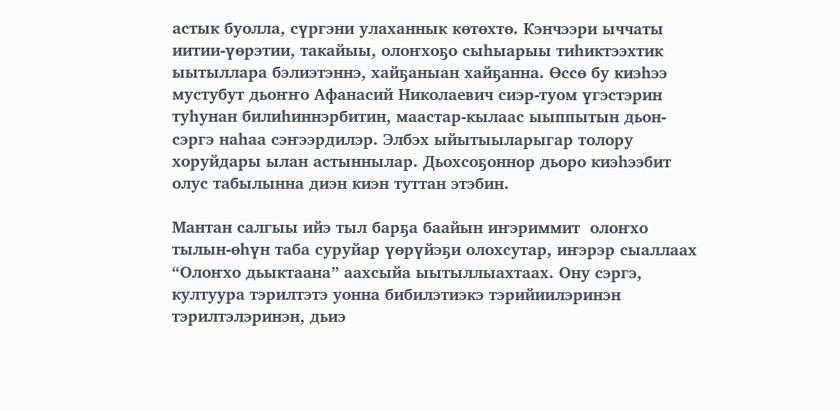астык буолла, сүргэни улаханнык көтөхтө. Кэнчээри ыччаты иитии-үөрэтии, такайыы, олоҥхоҕо сыһыарыы тиһиктээхтик ыытыллара бэлиэтэннэ, хайҕаныан хайҕанна. Өссө бу киэһээ мустубут дьоҥҥо Афанасий Николаевич сиэр-туом үгэстэрин туһунан билиһиннэрбитин, маастар-кылаас ыыппытын дьон-сэргэ наһаа сэҥээрдилэр. Элбэх ыйытыыларыгар толору хоруйдары ылан астыннылар. Дьохсоҕоннор дьоро киэһээбит олус табылынна диэн киэн туттан этэбин.

Мантан салгыы ийэ тыл барҕа баайын иҥэриммит  олоҥхо тылын-өһүн таба суруйар үөрүйэҕи олохсутар, иҥэрэр сыаллаах “Олоҥхо дьыктаана” аахсыйа ыытыллыахтаах. Ону сэргэ,  култуура тэрилтэтэ уонна бибилэтиэкэ тэрийиилэринэн тэрилтэлэринэн, дьиэ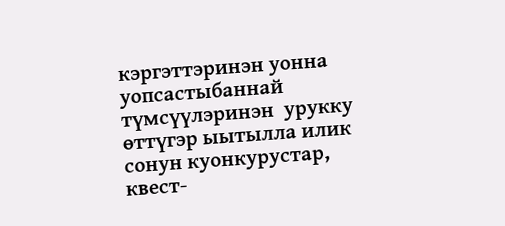кэргэттэринэн уонна уопсастыбаннай түмсүүлэринэн  урукку өттүгэр ыытылла илик сонун куонкурустар, квест-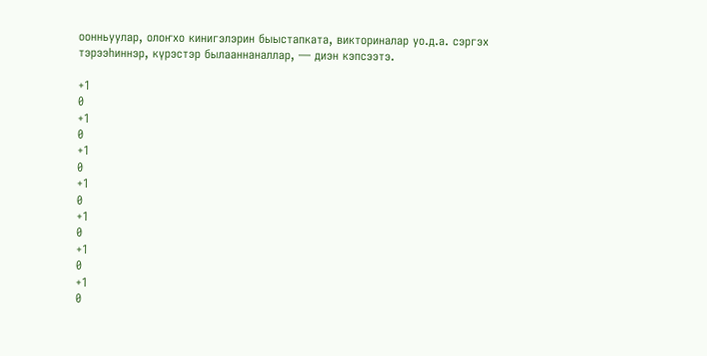оонньуулар, олоҥхо кинигэлэрин быыстапката, викториналар уо.д.а. сэргэх тэрээһиннэр, күрэстэр былааннаналлар, — диэн кэпсээтэ.

+1
0
+1
0
+1
0
+1
0
+1
0
+1
0
+1
0